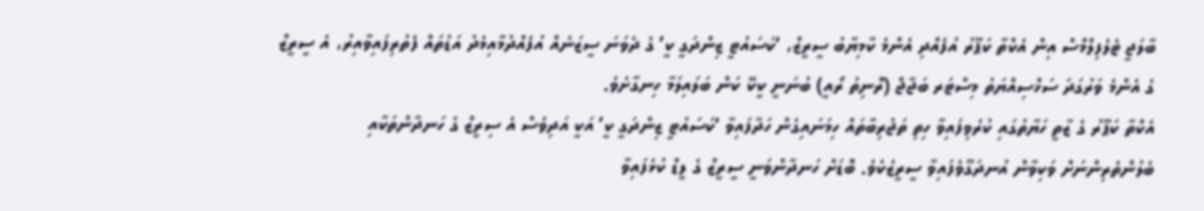ބާލަޖީ ޓެލެފިލްމްސް އިން އެކްތާ ކަޕޫރު އުފެއްދި އެންމެ ކާމިޔާބު ސީރީޒް، ‘ކަސައުޓީ ޒިންދަގީ ކީ’ ގެ ދެވަނަ ސީޒަނެއް އުފެއްދުމާއިމެދު އަޑުތައް ފެތުރިފައިވާއިރު، އެ ސީރީޒް ގެ އެންމެ ވަރުގަދަ ސަޚްސިއްޔަތު މިސްޓަރ ބަޖާޖް (ރޮނިތު ރޯއީ) ބުނަނީ ކީކޭ ކަން ބަލައިލަމާ ހިނގާށެވެ.
އެކްތާ ކަޕޫރު ގެ ޒާތީ ހަޔާތުގައި ކުރެވިފައިވާ ހިތި ތަޖުރިބާތައް ހިމަނައިގެން ހަދާފައިވާ ‘ކަސައުޓީ ޒިންދަގީ ކީ’ އަކީ އަދިވެސް އެ ސިރީޒް ގެ ހަނދާންތަކާއި ބެލުންތެރިންނަށް ވަކިވާން އުނދަގޫވެފައިވާ ސީރީޒެކެވެ. ބޮޑަށް ހަނދާންވަނީ ސީރީޒް ގެ ލީޑް ކުޅެފައިވާ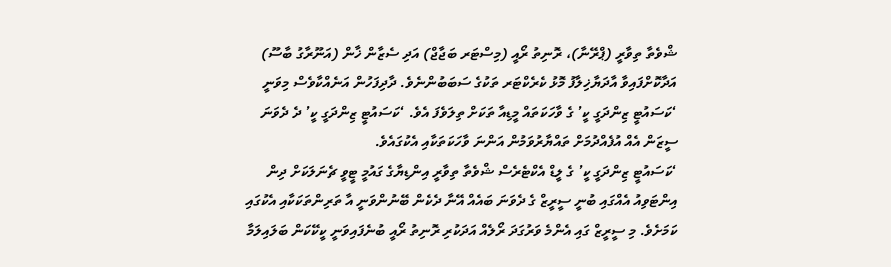ޝްވެތާ ތިވާރީ (ޕްރޭނާ)، ރޮނިތު ރޯއީ (މިސްޓަރ ބަޖާޖް) އަދި ސެޒާން ޚާން (އަނޫރާގު ބާސޫ) އަދާކޮށްފައިވާ އާދަޔާޚިލާފު މޮޅު ކެރެކްޓަރ ތަކުގެ ސަބަބުންނެވެ. ދާދިފަހުން އަނެއްކާވެސް މިވަނީ ‘ކަސައުޓީ ޒިންދަގީ ކީ’ ގެ ވާހަކަތައް މީޑިއާ ތަކަށް ތިލަވެފަ އެވެ. ‘ކަސައުޓީ ޒިންދަގީ ކީ’ ދެ ދެވަނަ ސީޒަން އެއް އުފެއްދުމަށް ތައްޔާރުވަމުން އަންނަ ވާހަކަތަކާއި އެކުގައެވެ.
‘ކަސައުޓީ ޒިންދަގީ ކީ’ ގެ ލީޑް އެކްޓެރެސް ޝްވެތާ ތިވާރީ އިންޑިޔާގެ ގައުމީ ޓީވީ ޗެނަލަކަށް ދިން އިންޓަވިއު އެއްގައި ބުނީ ސީރީޒް ގެ ދެވަނަ ބައެއް އޭނާ ދެކެން ބޭނުންވަނީ އާ ތަރިންތަކަކާއި އެކުގައި ކަމަށެވެ. މި ސީރީޒް ގައި އެންމެ ވަރުގަދަ ރޯލެއް އަދަކުރި ރޮނިތު ރޯއީ ބުނެފައިވަނީ ކީކޭކަން ބަލައިލަމާ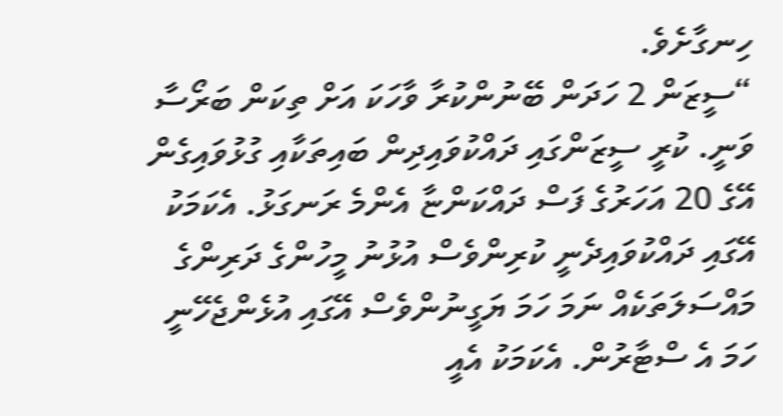ހިނގާށެވެ.
“ސީޒަން 2 ހަދަން ބޭނުންކުރާ ވާހަކަ އަށް ތިކަން ބަރޯސާ ވަނީ. ކުރީ ސީޒަންގައި ދައްކުވައިދިން ބައިތަކާއި ގުޅުވައިގެން އޭގެ 20 އަހަރުގެ ފަސް ދައްކަންޏާ އެންމެ ރަނގަޅު. އެކަމަކު އޭގައި ދައްކުވައިދެނީ ކުރިންވެސް އުޅުނު މީހުންގެ ދަރިންގެ މައްސަލަތަކެއް ނަމަ ހަމަ ޔަގީނުންވެސް އޭގައި އުޅެންޖެހޭނީ ހަމަ އެ ސްޓާރުން. އެކަމަކު އެއީ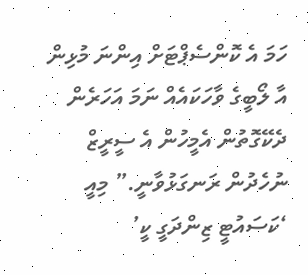ހަމަ އެ ކޮންސެޕްޓަށް އިންނަ މުޅިން އާ ލޯބީގެ ވާހަކައެއް ނަމަ އަހަރެން ދެކޭގޮތުން އެމީހުން އެ ސީރީޒް ނުހެދުން ރަނގަޅުވާނީ.” މިއީ ‘ކަސައުޓީ ޒިންދަގީ ކީ’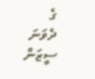ގެ ދެވަނަ ސީޒަން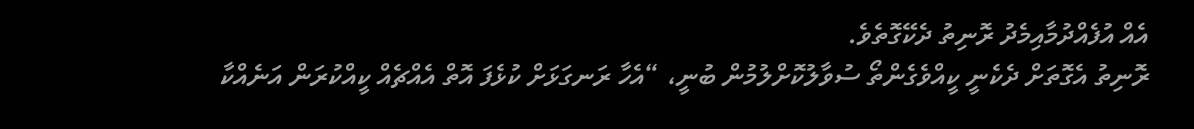އެއް އުފެއްދުމާއިމެދު ރޮނިތު ދެކޭގޮތެވެ.
ރޮނިތު އެގޮތަށް ދެކެނީ ކީއްވެގެންތޯ ސުވާލުކޮށްލުމުން ބުނީ، “އެހާ ރަނގަޅަށް ކުޅެފަ އޮތް އެއްޗެއް ކީއްކުރަން އަނެއްކާ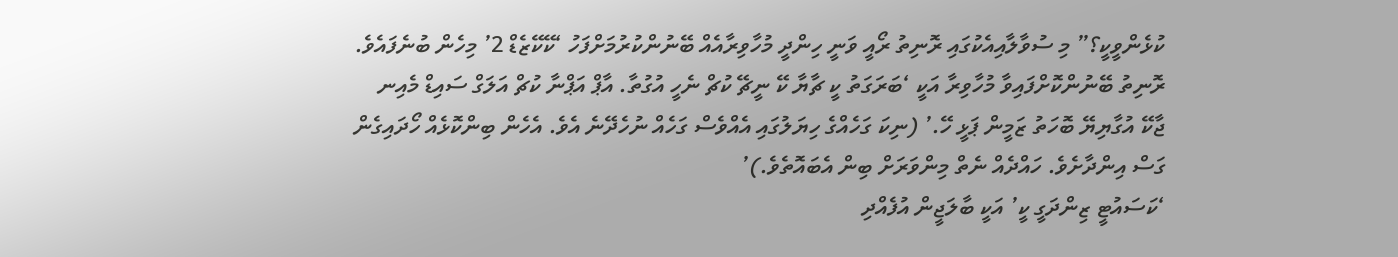ކުޅެންވީކީ؟” މި ސުވާލާއިއެކުގައި ރޮނިތު ރޯއީ ވަނީ ހިންދީ މުހާވިރާއެއް ބޭނުންކުރުމަށްފަހު ‘ކޭކޭޒެޑް 2’ މިހެން ބުނެފައެވެ.
ރޮނިތު ބޭނުންކޮށްފައިވާ މުހާވިރާ އަކީ ‘ބަރަގަތު ކީ ޗާޔާ ކޭ ނީޗޭ ކުޗް ނެހީ އުގުތާ. އާޕް އަޕްނާ ކުޗް އަލަގް ސައިޑް މެއިނ ޖާކޭ އުގާޔިޔޭ ބޮހަތު ޒަމީން ޕަޅީ ހޭ.’ (ނިކަ ގަހެއްގެ ހިޔަލުގައި އެއްވެސް ގަހެއް ނުހެދޭނެ އެވެ. އެހެން ބިންކޮޅެއް ހޯދައިގެން ގަސް އިންދާށެވެ. ހައްދެއް ނެތް މިންވަރަށް ބިން އެބައޮތެވެ.)’
‘ކަސައުޓީ ޒިންދަގީ ކީ’ އަކީ ބާލަޖީން އުފެއްދި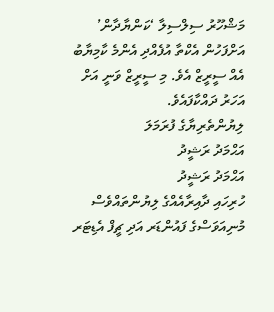މަޝްހޫރު ސިލްސިލާ ‘ކަންޔާދާން’ އަށްފަހުން އެކްތާ އުފެއްދި އެންމެ ކާމިޔާބު އެއް ސީރީޒް އެވެ. މި ސީރީޒް ވަނީ އަށް އަހަރު ދައްކާފައެވެ.
ލިޔުންތެރިޔާގެ ފުރަމަލަ
އަޙްމަދު ރަޝީދު
އަޙްމަދު ރަޝީދު
ހުރިހައި ދާއިރާއެއްގެ ލިޔުންތައްވެސް މުނިއަވަސްގެ ފައުންޑަރ އަދި ޗީފް އެޑިޓަރ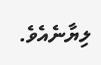ލިޔާނެއެވެ.